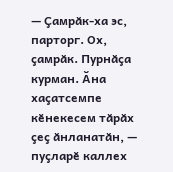— Ҫамрӑк-ха эс, парторг. Ох, ҫамрӑк. Пурнӑҫа курман. Ӑна хаҫатсемпе кӗнекесем тӑрӑх ҫеҫ ӑнланатӑн, — пуҫларӗ каллех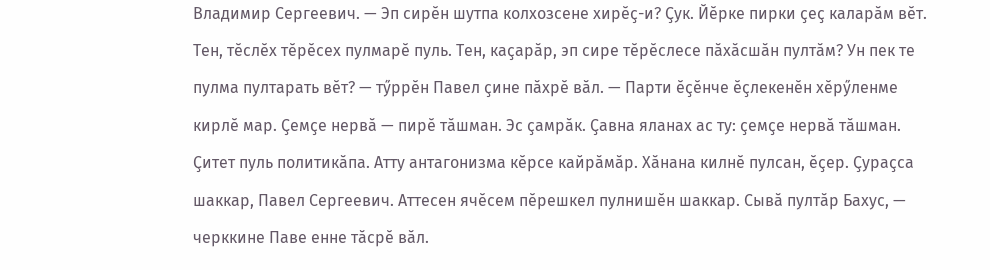Владимир Сергеевич. — Эп сирӗн шутпа колхозсене хирӗҫ-и? Ҫук. Йӗрке пирки ҫеҫ каларӑм вӗт. Тен, тӗслӗх тӗрӗсех пулмарӗ пуль. Тен, каҫарӑр, эп сире тӗрӗслесе пӑхӑсшӑн пултӑм? Ун пек те пулма пултарать вӗт? — тӳррӗн Павел ҫине пӑхрӗ вӑл. — Парти ӗҫӗнче ӗҫлекенӗн хӗрӳленме кирлӗ мар. Ҫемҫе нервӑ — пирӗ тӑшман. Эс ҫамрӑк. Ҫавна яланах ас ту: ҫемҫе нервӑ тӑшман. Ҫитет пуль политикӑпа. Атту антагонизма кӗрсе кайрӑмӑр. Хӑнана килнӗ пулсан, ӗҫер. Ҫураҫса шаккар, Павел Сергеевич. Аттесен ячӗсем пӗрешкел пулнишӗн шаккар. Сывӑ пултӑр Бахус, — черккине Паве енне тӑсрӗ вӑл.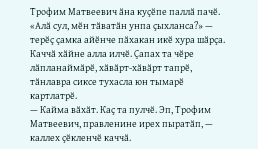Трофим Матвеевич ӑна куҫӗпе паллӑ пачӗ. «Алӑ сул, мӗн тӑватӑн унпа ҫыхланса?» — терӗҫ ҫамка айӗнче пӑхакан икӗ хура шӑрҫа.
Каччӑ хӑйне алла илчӗ. Ҫапах та чӗре лӑпланаймӑрӗ, хӑвӑрт-хӑвӑрт тапрӗ, тӑнлавра сиксе тухасла юн тымарӗ картлатрӗ.
— Кайма вӑхӑт. Каҫ та пулчӗ. Эп, Трофим Матвеевич, правленине ирех пыратӑп, — каллех ҫӗкленчӗ каччӑ.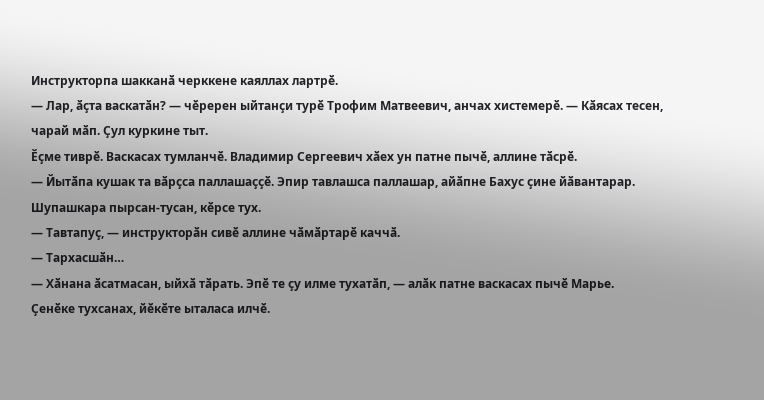Инструкторпа шакканӑ черккене каяллах лартрӗ.
— Лар, ӑҫта васкатӑн? — чӗререн ыйтанҫи турӗ Трофим Матвеевич, анчах хистемерӗ. — Кӑясах тесен, чарай мӑп. Ҫул куркине тыт.
Ӗҫме тиврӗ. Васкасах тумланчӗ. Владимир Сергеевич хӑех ун патне пычӗ, аллине тӑсрӗ.
— Йытӑпа кушак та вӑрҫса паллашаҫҫӗ. Эпир тавлашса паллашар, айӑпне Бахус ҫине йӑвантарар. Шупашкара пырсан-тусан, кӗрсе тух.
— Тавтапуҫ, — инструкторӑн сивӗ аллине чӑмӑртарӗ каччӑ.
— Тархасшӑн…
— Хӑнана ӑсатмасан, ыйхӑ тӑрать. Эпӗ те ҫу илме тухатӑп, — алӑк патне васкасах пычӗ Марье.
Ҫенӗке тухсанах, йӗкӗте ыталаса илчӗ.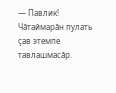— Павлик! Чӑтаймарӑн пулать ҫав этемпе тавлашмасӑр.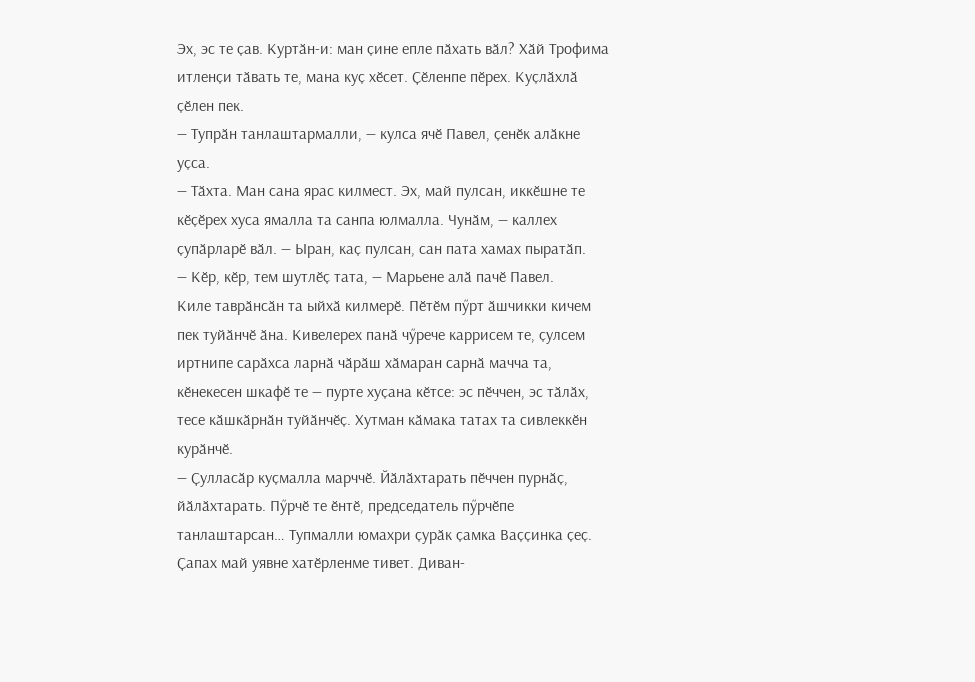Эх, эс те ҫав. Куртӑн-и: ман ҫине епле пӑхать вӑл? Хӑй Трофима итленҫи тӑвать те, мана куҫ хӗсет. Ҫӗленпе пӗрех. Куҫлӑхлӑ ҫӗлен пек.
— Тупрӑн танлаштармалли, — кулса ячӗ Павел, ҫенӗк алӑкне уҫса.
— Тӑхта. Ман сана ярас килмест. Эх, май пулсан, иккӗшне те кӗҫӗрех хуса ямалла та санпа юлмалла. Чунӑм, — каллех ҫупӑрларӗ вӑл. — Ыран, каҫ пулсан, сан пата хамах пыратӑп.
— Кӗр, кӗр, тем шутлӗҫ тата, — Марьене алӑ пачӗ Павел.
Киле таврӑнсӑн та ыйхӑ килмерӗ. Пӗтӗм пӳрт ӑшчикки кичем пек туйӑнчӗ ӑна. Кивелерех панӑ чӳрече каррисем те, ҫулсем иртнипе сарӑхса ларнӑ чӑрӑш хӑмаран сарнӑ мачча та, кӗнекесен шкафӗ те — пурте хуҫана кӗтсе: эс пӗччен, эс тӑлӑх, тесе кӑшкӑрнӑн туйӑнчӗҫ. Хутман кӑмака татах та сивлеккӗн курӑнчӗ.
— Ҫулласӑр куҫмалла марччӗ. Йӑлӑхтарать пӗччен пурнӑҫ, йӑлӑхтарать. Пӳрчӗ те ӗнтӗ, председатель пӳрчӗпе танлаштарсан… Тупмалли юмахри ҫурӑк ҫамка Ваҫҫинка ҫеҫ. Ҫапах май уявне хатӗрленме тивет. Диван-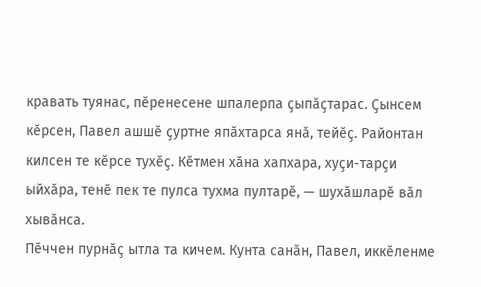кравать туянас, пӗренесене шпалерпа ҫыпӑҫтарас. Ҫынсем кӗрсен, Павел ашшӗ ҫуртне япӑхтарса янӑ, тейӗҫ. Районтан килсен те кӗрсе тухӗҫ. Кӗтмен хӑна хапхара, хуҫи-тарҫи ыйхӑра, тенӗ пек те пулса тухма пултарӗ, — шухӑшларӗ вӑл хывӑнса.
Пӗччен пурнӑҫ ытла та кичем. Кунта санӑн, Павел, иккӗленме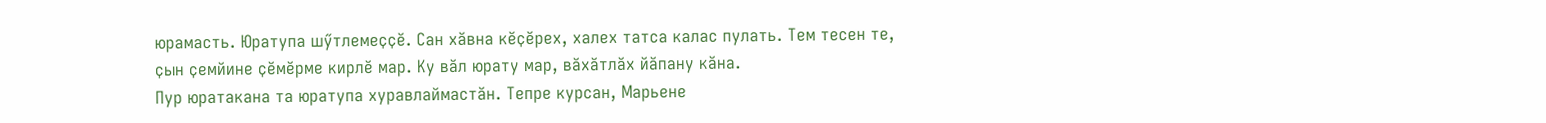юрамасть. Юратупа шӳтлемеҫҫӗ. Сан хӑвна кӗҫӗрех, халех татса калас пулать. Тем тесен те, ҫын ҫемйине ҫӗмӗрме кирлӗ мар. Ку вӑл юрату мар, вӑхӑтлӑх йӑпану кӑна.
Пур юратакана та юратупа хуравлаймастӑн. Тепре курсан, Марьене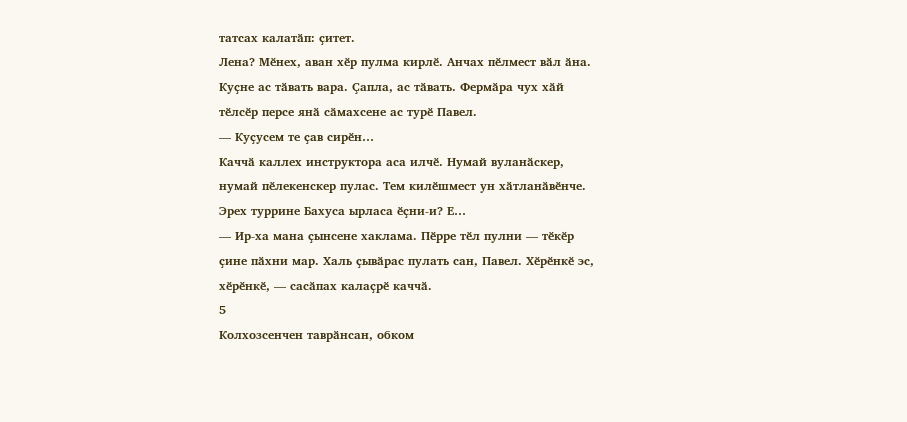татсах калатӑп: ҫитет.
Лена? Мӗнех, аван хӗр пулма кирлӗ. Анчах пӗлмест вӑл ӑна. Куҫне ас тӑвать вара. Ҫапла, ас тӑвать. Фермӑра чух хӑй тӗлсӗр персе янӑ сӑмахсене ас турӗ Павел.
— Куҫусем те ҫав сирӗн…
Каччӑ каллех инструктора аса илчӗ. Нумай вуланӑскер, нумай пӗлекенскер пулас. Тем килӗшмест ун хӑтланӑвӗнче. Эрех туррине Бахуса ырласа ӗҫни-и? Е…
— Ир-ха мана ҫынсене хаклама. Пӗрре тӗл пулни — тӗкӗр ҫине пӑхни мар. Халь ҫывӑрас пулать сан, Павел. Хӗрӗнкӗ эс, хӗрӗнкӗ, — сасӑпах калаҫрӗ каччӑ.
5
Колхозсенчен таврӑнсан, обком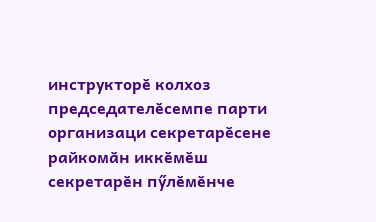инструкторӗ колхоз председателӗсемпе парти организаци секретарӗсене райкомӑн иккӗмӗш секретарӗн пӳлӗмӗнче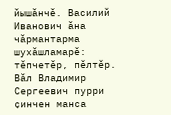йышӑнчӗ. Василий Иванович ӑна чӑрмантарма шухӑшламарӗ: тӗпчетӗр, пӗлтӗр. Вӑл Владимир Сергеевич пурри ҫинчен манса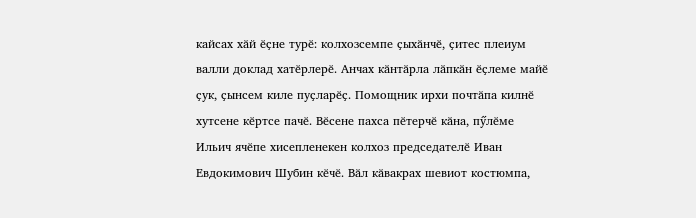кайсах хӑй ӗҫне турӗ: колхозсемпе ҫыхӑнчӗ, ҫитес плеиум валли доклад хатӗрлерӗ. Анчах кӑнтӑрла лӑпкӑн ӗҫлеме майӗ ҫук, ҫынсем киле пуҫларӗҫ. Помощник ирхи почтӑпа килнӗ хутсене кӗртсе пачӗ. Вӗсене пахса пӗтерчӗ кӑна, пӳлӗме Ильич ячӗпе хисепленекен колхоз председателӗ Иван Евдокимович Шубин кӗчӗ. Вӑл кӑвакрах шевиот костюмпа,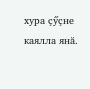хура ҫӳҫне каялла янӑ.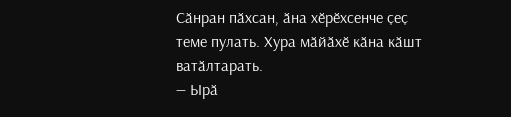Сӑнран пӑхсан, ӑна хӗрӗхсенче ҫеҫ теме пулать. Хура мӑйӑхӗ кӑна кӑшт ватӑлтарать.
— Ырӑ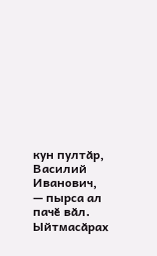кун пултӑр, Василий Иванович, — пырса ал пачӗ вӑл. Ыйтмасӑрах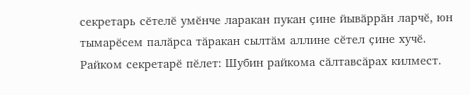секретарь сӗтелӗ умӗнче ларакан пукан ҫине йывӑррӑн ларчӗ, юн тымарӗсем палӑрса тӑракан сылтӑм аллине сӗтел ҫине хучӗ.
Райком секретарӗ пӗлет: Шубин райкома сӑлтавсӑрах килмест.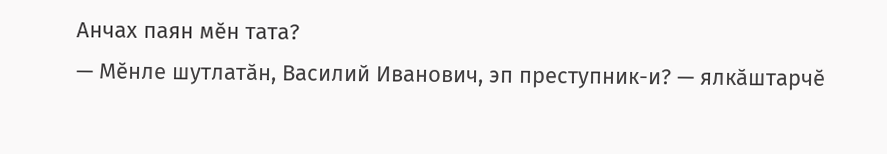Анчах паян мӗн тата?
— Мӗнле шутлатӑн, Василий Иванович, эп преступник-и? — ялкӑштарчӗ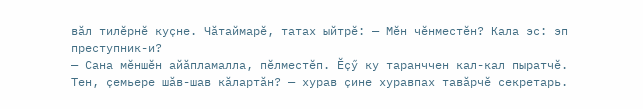вӑл тилӗрнӗ куҫне. Чӑтаймарӗ, татах ыйтрӗ: — Мӗн чӗнместӗн? Кала эс: эп преступник-и?
— Сана мӗншӗн айӑпламалла, пӗлместӗп. Ӗҫӳ ку таранччен кал-кал пыратчӗ. Тен, ҫемьере шӑв-шав кӑлартӑн? — хурав ҫине хуравпах тавӑрчӗ секретарь.